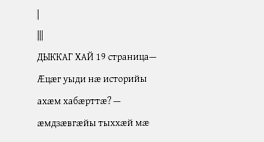|
|||
ДЫККАГ ХАЙ 19 страница— Æцæг уыди нæ историйы ахæм хабæрттæ? — æмдзæвгæйы тыххæй мæ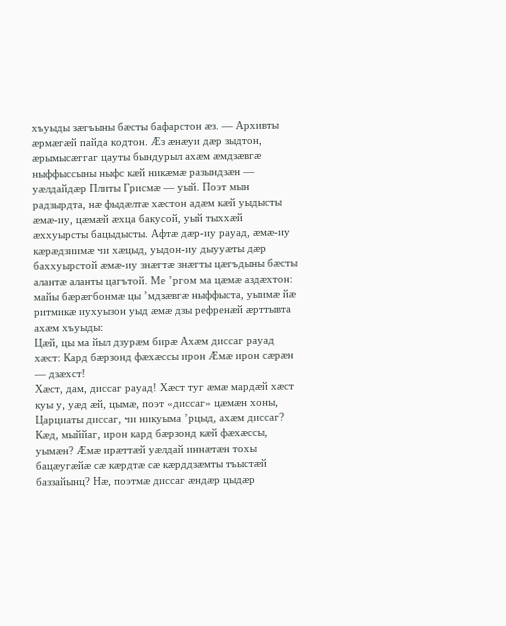хъуыды зæгъыны бæсты бафарстон æз. — Архивты æрмæгæй пайда кодтон. Æз æнæуи дæр зыдтон, æрымысæггаг цауты бындурыл ахæм æмдзæвгæ ныффыссыны ныфс кæй никæмæ разындзæн — уæлдайдæр Плиты Грисмæ — уый. Поэт мын радзырдта, нæ фыдæлтæ хæстон адæм кæй уыдысты æмæ-иу, цæмæй æхца бакусой, уый тыххæй æххуырсты бацыдысты. Афтæ дæр-иу рауад, æмæ-иу кæрæдзиимæ чи хæцыд, уыдон-иу дыууæты дæр баххуырстой æмæ-иу знæгтæ знæгты цæгъдыны бæсты алантæ аланты цагътой. Ме ’ргом ма цæмæ аздæхтон: майы бæрæгбонмæ цы ’мдзæвгæ ныффыста, уыимæ йæ ритмикæ иухуызон уыд æмæ дзы рефренæй æрттывта ахæм хъуыды:
Цæй, цы ма йыл дзурæм бирæ Ахæм диссаг рауад хæст: Кард бæрзонд фæхæссы ирон Æмæ ирон сæрæн — дзæхст!
Хæст, дам, диссаг рауад! Хæст туг æмæ мардæй хæст куы у, уæд æй, цымæ, поэт «диссаг» цæмæн хоны, Царциаты диссаг, чи никуыма ’рцыд, ахæм диссаг? Кæд, мыййаг, ирон кард бæрзонд кæй фæхæссы, уымæн? Æмæ ирæттæй уæлдай иннæтæн тохы бацæугæйæ сæ кæрдтæ сæ кæрддзæмты тъыстæй баззайынц? Нæ, поэтмæ диссаг æндæр цыдæр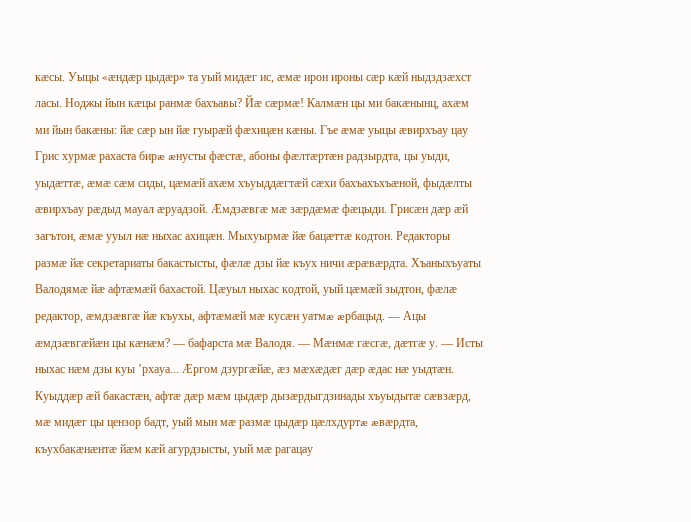кæсы. Уыцы «æндæр цыдæр» та уый мидæг ис, æмæ ирон ироны сæр кæй ныдздзæхст ласы. Ноджы йын кæцы ранмæ бахъавы? Йæ сæрмæ! Калмæн цы ми бакæнынц, ахæм ми йын бакæны: йæ сæр ын йæ гуырæй фæхицæн кæны. Гъе æмæ уыцы æвирхъау цау Грис хурмæ рахаста бирæ æнусты фæстæ, абоны фæлтæртæн радзырдта, цы уыди, уыдæттæ, æмæ сæм сиды, цæмæй ахæм хъуыддæгтæй сæхи бахъахъхъæной, фыдæлты æвирхъау рæдыд мауал æруадзой. Æмдзæвгæ мæ зæрдæмæ фæцыди. Грисæн дæр æй загътон, æмæ ууыл нæ ныхас ахицæн. Мыхуырмæ йæ бацæттæ кодтон. Редакторы размæ йæ секретариаты бакастысты, фæлæ дзы йæ къух ничи æрæвæрдта. Хъаныхъуаты Валодямæ йæ афтæмæй бахастой. Цæуыл ныхас кодтой, уый цæмæй зыдтон, фæлæ редактор, æмдзæвгæ йæ къухы, афтæмæй мæ кусæн уатмæ æрбацыд. — Ацы æмдзæвгæйæн цы кæнæм? — бафарста мæ Валодя. — Мæнмæ гæсгæ, дæтгæ у. — Исты ныхас нæм дзы куы ’рхауа... Æргом дзургæйæ, æз мæхæдæг дæр æдас нæ уыдтæн. Куыддæр æй бакастæн, афтæ дæр мæм цыдæр дызæрдыгдзинады хъуыдытæ сæвзæрд, мæ мидæг цы цензор бадт, уый мын мæ размæ цыдæр цæлхдуртæ æвæрдта, къухбакæнæнтæ йæм кæй агурдзысты, уый мæ рагацау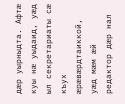дæр уырныдта. Афтæ куы нæ уыдаид, уæд ыл секретариаты сæ къух æрæвæрдтаиккой, уæд мæм æй редактор дæр нал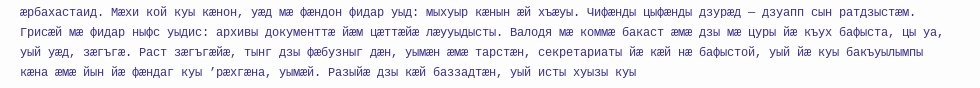æрбахастаид. Мæхи кой куы кæнон, уæд мæ фæндон фидар уыд: мыхуыр кæнын æй хъæуы. Чифæнды цыфæнды дзурæд — дзуапп сын ратдзыстæм. Грисæй мæ фидар ныфс уыдис: архивы документтæ йæм цæттæйæ лæууыдысты. Валодя мæ коммæ бакаст æмæ дзы мæ цуры йæ къух бафыста, цы уа, уый уæд, зæгъгæ. Раст зæгъгæйæ, тынг дзы фæбузныг дæн, уымæн æмæ тарстæн, секретариаты йæ кæй нæ бафыстой, уый йæ куы бакъуылымпы кæна æмæ йын йæ фæндаг куы ’рæхгæна, уымæй. Разыйæ дзы кæй баззадтæн, уый исты хуызы куы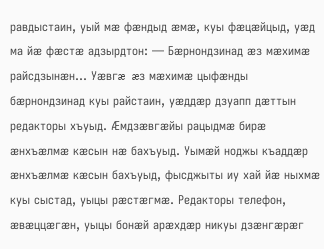равдыстаин, уый мæ фæндыд æмæ, куы фæцæйцыд, уæд ма йæ фæстæ адзырдтон: — Бæрнондзинад æз мæхимæ райсдзынæн... Уæвгæ æз мæхимæ цыфæнды бæрнондзинад куы райстаин, уæддæр дзуапп дæттын редакторы хъуыд. Æмдзæвгæйы рацыдмæ бирæ æнхъæлмæ кæсын нæ бахъуыд. Уымæй ноджы къаддæр æнхъæлмæ кæсын бахъуыд, фысджыты иу хай йæ ныхмæ куы сыстад, уыцы рæстæгмæ. Редакторы телефон, æвæццæгæн, уыцы бонæй арæхдæр никуы дзæнгæрæг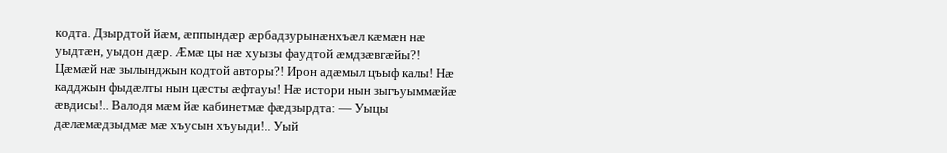кодта. Дзырдтой йæм, æппындæр æрбадзурынæнхъæл кæмæн нæ уыдтæн, уыдон дæр. Æмæ цы нæ хуызы фаудтой æмдзæвгæйы?! Цæмæй нæ зылынджын кодтой авторы?! Ирон адæмыл цъыф калы! Нæ кадджын фыдæлты нын цæсты æфтауы! Нæ истори нын зыгъуыммæйæ æвдисы!.. Валодя мæм йæ кабинетмæ фæдзырдта: — Уыцы дæлæмæдзыдмæ мæ хъусын хъуыди!.. Уый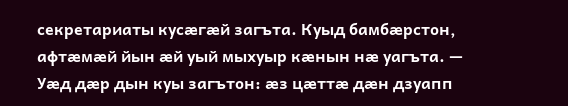секретариаты кусæгæй загъта. Куыд бамбæрстон, афтæмæй йын æй уый мыхуыр кæнын нæ уагъта. — Уæд дæр дын куы загътон: æз цæттæ дæн дзуапп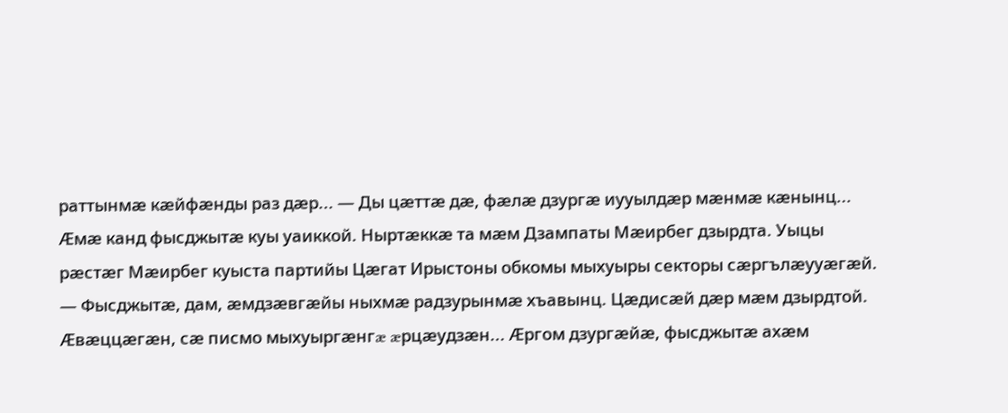раттынмæ кæйфæнды раз дæр... — Ды цæттæ дæ, фæлæ дзургæ иууылдæр мæнмæ кæнынц... Æмæ канд фысджытæ куы уаиккой. Ныртæккæ та мæм Дзампаты Мæирбег дзырдта. Уыцы рæстæг Мæирбег куыста партийы Цæгат Ирыстоны обкомы мыхуыры секторы сæргълæууæгæй. — Фысджытæ, дам, æмдзæвгæйы ныхмæ радзурынмæ хъавынц. Цæдисæй дæр мæм дзырдтой. Æвæццæгæн, сæ писмо мыхуыргæнгæ æрцæудзæн... Æргом дзургæйæ, фысджытæ ахæм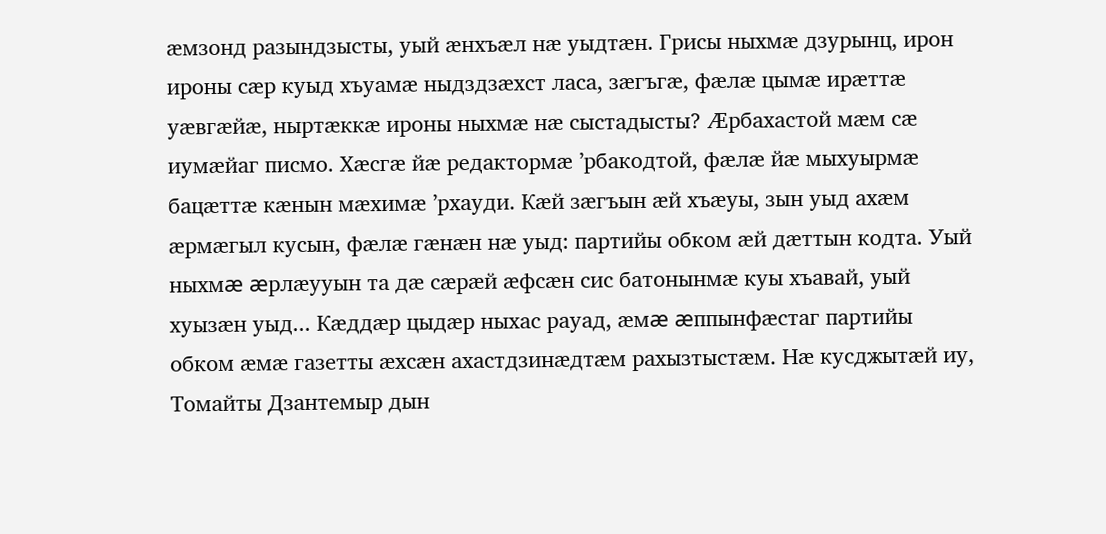æмзонд разындзысты, уый æнхъæл нæ уыдтæн. Грисы ныхмæ дзурынц, ирон ироны сæр куыд хъуамæ ныдздзæхст ласа, зæгъгæ, фæлæ цымæ ирæттæ уæвгæйæ, ныртæккæ ироны ныхмæ нæ сыстадысты? Æрбахастой мæм сæ иумæйаг писмо. Хæсгæ йæ редактормæ ’рбакодтой, фæлæ йæ мыхуырмæ бацæттæ кæнын мæхимæ ’рхауди. Кæй зæгъын æй хъæуы, зын уыд ахæм æрмæгыл кусын, фæлæ гæнæн нæ уыд: партийы обком æй дæттын кодта. Уый ныхмæ æрлæууын та дæ сæрæй æфсæн сис батонынмæ куы хъавай, уый хуызæн уыд... Кæддæр цыдæр ныхас рауад, æмæ æппынфæстаг партийы обком æмæ газетты æхсæн ахастдзинæдтæм рахызтыстæм. Нæ кусджытæй иу, Томайты Дзантемыр дын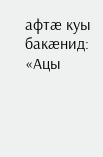афтæ куы бакæнид: «Ацы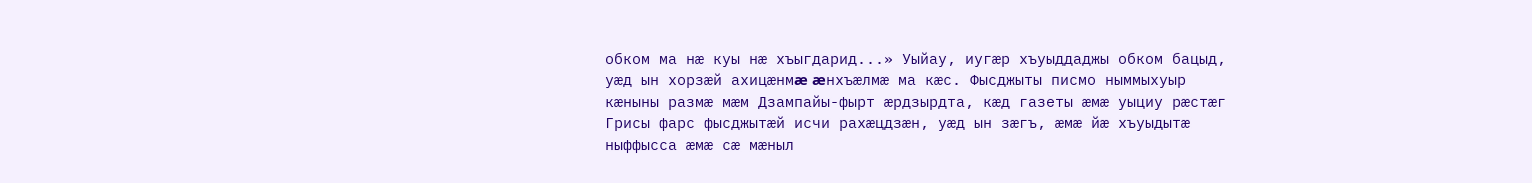обком ма нæ куы нæ хъыгдарид...» Уыйау, иугæр хъуыддаджы обком бацыд, уæд ын хорзæй ахицæнмæ æнхъæлмæ ма кæс. Фысджыты писмо ныммыхуыр кæныны размæ мæм Дзампайы-фырт æрдзырдта, кæд газеты æмæ уыциу рæстæг Грисы фарс фысджытæй исчи рахæцдзæн, уæд ын зæгъ, æмæ йæ хъуыдытæ ныффысса æмæ сæ мæныл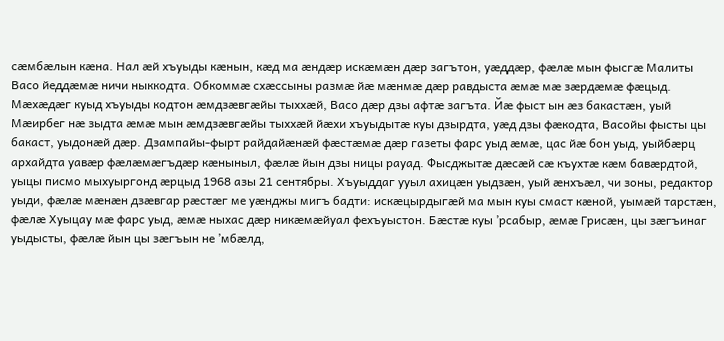сæмбæлын кæна. Нал æй хъуыды кæнын, кæд ма æндæр искæмæн дæр загътон, уæддæр, фæлæ мын фысгæ Малиты Васо йеддæмæ ничи ныккодта. Обкоммæ схæссыны размæ йæ мæнмæ дæр равдыста æмæ мæ зæрдæмæ фæцыд. Мæхæдæг куыд хъуыды кодтон æмдзæвгæйы тыххæй, Васо дæр дзы афтæ загъта. Йæ фыст ын æз бакастæн, уый Мæирбег нæ зыдта æмæ мын æмдзæвгæйы тыххæй йæхи хъуыдытæ куы дзырдта, уæд дзы фæкодта, Васойы фысты цы бакаст, уыдонæй дæр. Дзампайы-фырт райдайæнæй фæстæмæ дæр газеты фарс уыд æмæ, цас йæ бон уыд, уыйбæрц архайдта уавæр фæлæмæгъдæр кæныныл, фæлæ йын дзы ницы рауад. Фысджытæ дæсæй сæ къухтæ кæм бавæрдтой, уыцы писмо мыхуыргонд æрцыд 1968 азы 21 сентябры. Хъуыддаг ууыл ахицæн уыдзæн, уый æнхъæл, чи зоны, редактор уыди, фæлæ мæнæн дзæвгар рæстæг ме уæнджы мигъ бадти: искæцырдыгæй ма мын куы смаст кæной, уымæй тарстæн, фæлæ Хуыцау мæ фарс уыд, æмæ ныхас дæр никæмæйуал фехъуыстон. Бæстæ куы ’рсабыр, æмæ Грисæн, цы зæгъинаг уыдысты, фæлæ йын цы зæгъын не ’мбæлд,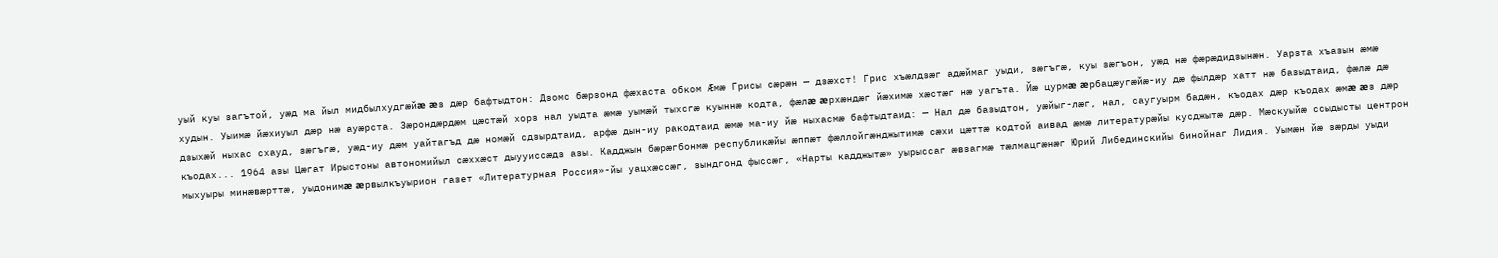уый куы загътой, уæд ма йыл мидбылхудгæйæ æз дæр бафтыдтон: Дзомс бæрзонд фæхаста обком Æмæ Грисы сæрæн — дзæхст! Грис хъæлдзæг адæймаг уыди, зæгъгæ, куы зæгъон, уæд нæ фæрæдидзынæн. Уарзта хъазын æмæ худын. Уыимæ йæхиуыл дæр нæ ауæрста. Зæрондæрдæм цæстæй хорз нал уыдта æмæ уымæй тыхсгæ куыннæ кодта, фæлæ æрхæндæг йæхимæ хæстæг нæ уагъта. Йæ цурмæ æрбацæугæйæ-иу дæ фылдæр хатт нæ базыдтаид, фæлæ дæ дзыхæй ныхас схауд, зæгъгæ, уæд-иу дæм уайтагъд дæ номæй сдзырдтаид, арфæ дын-иу ракодтаид æмæ ма-иу йæ ныхасмæ бафтыдтаид: — Нал дæ базыдтон, уæйыг-лæг, нал, саугуырм бадæн, къодах дæр къодах æмæ æз дæр къодах... 1964 азы Цæгат Ирыстоны автономийыл сæххæст дыууиссæдз азы. Кадджын бæрæгбонмæ республикæйы æппæт фæллойгæнджытимæ сæхи цæттæ кодтой аивад æмæ литературæйы кусджытæ дæр. Мæскуыйæ ссыдысты центрон мыхуыры минæвæрттæ, уыдонимæ æрвылкъуырион газет «Литературная Россия»-йы уацхæссæг, зындгонд фыссæг, «Нарты кадджытæ» уырыссаг æвзагмæ тæлмацгæнæг Юрий Либединскийы бинойнаг Лидия. Уымæн йæ зæрды уыди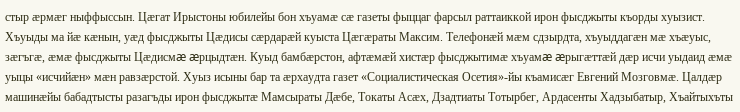стыр æрмæг ныффыссын. Цæгат Ирыстоны юбилейы бон хъуамæ сæ газеты фыццаг фарсыл раттаиккой ирон фысджыты къорды хуызист. Хъуыды ма йæ кæнын, уæд фысджыты Цæдисы сæрдарæй куыста Цæгæраты Максим. Телефонæй мæм сдзырдта, хъуыддагæн мæ хъæуыс, зæгъгæ, æмæ фысджыты Цæдисмæ æрцыдтæн. Куыд бамбæрстон, афтæмæй хистæр фысджытимæ хъуамæ æрыгæттæй дæр исчи уыдаид æмæ уыцы «исчийæн» мæн равзæрстой. Хуыз исыны бар та æрхаудта газет «Социалистическая Осетия»-йы къамисæг Евгений Мозговмæ. Цалдæр машинæйы бабадтысты разагъды ирон фысджытæ Мамсыраты Дæбе, Токаты Асæх, Дзадтиаты Тотырбег, Ардасенты Хадзыбатыр, Хъайтыхъты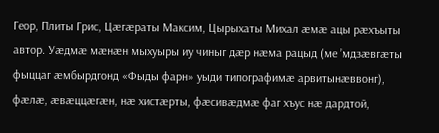Геор, Плиты Грис, Цæгæраты Максим, Цырыхаты Михал æмæ ацы рæхъыты автор. Уæдмæ мæнæн мыхуыры иу чиныг дæр нæма рацыд (ме ’мдзæвгæты фыццаг æмбырдгонд «Фыды фарн» уыди типографимæ арвитынæввонг), фæлæ, æвæццæгæн, нæ хистæрты, фæсивæдмæ фаг хъус нæ дардтой,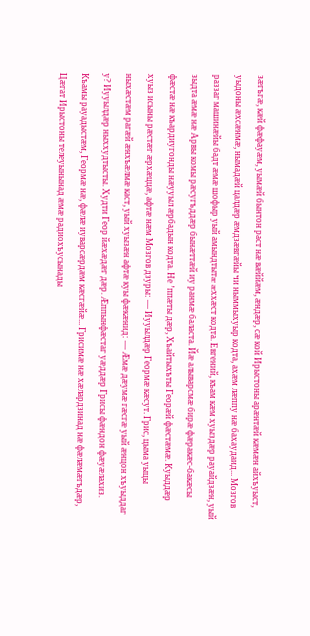зæгъгæ, кæй фæфауæм, уымæй бынтон раст нæ вæййæм, æндæр, сæ кой Ирыстоны арæнтæй кæмæн айхъуыст, уыдоны æхсæнмæ, нымадæй цалдæр æмдзæвгæйы чи ныммыхуыр кодта, ахæм лæппу нæ бахаудаид... Мозгов раззаг машинæйы бадт æмæ шофыр уый амындтытæ æххæст кодта. Евгений, къам кæм хуыздæр рауайдзæн, уый зыдта æмæ нæ Арвы комы рæсугъддæр бынæттæй иу ранмæ баласта. Йæ алыварсмæ бирæ фæракæс-бакæсы фæстæ нæ къардиугонды нæууыл æрбадын кодта. Не ’ппæты дæр, Хъайтыхъты Георæй фæстæмæ. Куыддæр хуыз исыны рæстæг æрхæццæ, афтæ нæм Мозгов дзуры: — Иууылдæр Геормæ кæсут. Грис, цыма уыцы ныхæстæм рагæй æнхъæлмæ каст, уый хуызæн афтæ куы фæкæнид: — Æмæ дæумæ гæсгæ уый æнцон хъуыддаг у? Иууылдæр ныххудтысты. Худти Геор йæхæдæг дæр. Æппынфæстаг уæддæр Грисы фæндон фæуæлахиз. Къамы рауадыстæм, Геормæ нæ, фæлæ иуварсæрдæм кæсгæйæ... Грисимæ нæ хæлардзинад нæ фæлæмæгъдæр, Цæгат Ирыстоны телеуынынад æмæ радиохъусынады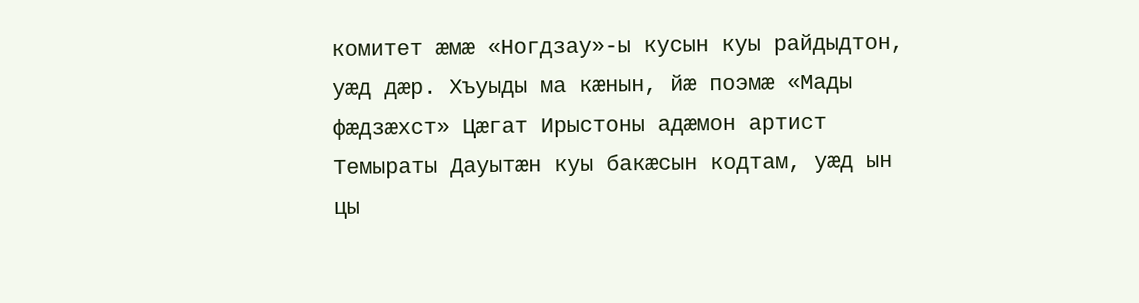комитет æмæ «Ногдзау»-ы кусын куы райдыдтон, уæд дæр. Хъуыды ма кæнын, йæ поэмæ «Мады фæдзæхст» Цæгат Ирыстоны адæмон артист Темыраты Дауытæн куы бакæсын кодтам, уæд ын цы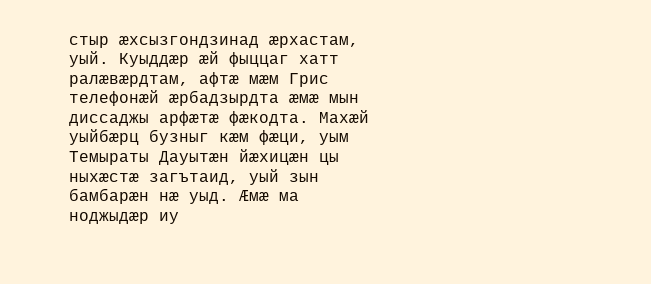стыр æхсызгондзинад æрхастам, уый. Куыддæр æй фыццаг хатт ралæвæрдтам, афтæ мæм Грис телефонæй æрбадзырдта æмæ мын диссаджы арфæтæ фæкодта. Махæй уыйбæрц бузныг кæм фæци, уым Темыраты Дауытæн йæхицæн цы ныхæстæ загътаид, уый зын бамбарæн нæ уыд. Æмæ ма ноджыдæр иу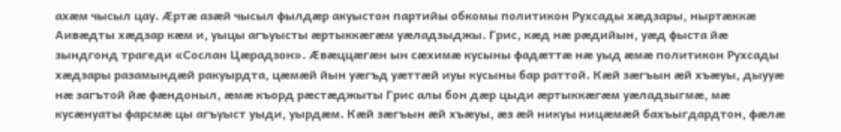ахæм чысыл цау. Æртæ азæй чысыл фылдæр акуыстон партийы обкомы политикон Рухсады хæдзары, ныртæккæ Аивæдты хæдзар кæм и, уыцы агъуысты æртыккæгæм уæладзыджы. Грис, кæд нæ рæдийын, уæд фыста йæ зындгонд трагеди «Сослан Цæрадзон». Æвæццæгæн ын сæхимæ кусыны фадæттæ нæ уыд æмæ политикон Рухсады хæдзары разамындæй ракуырдта, цæмæй йын уæгъд уæттæй иуы кусыны бар раттой. Кæй зæгъын æй хъæуы, дыууæ нæ загътой йæ фæндоныл, æмæ къорд рæстæджыты Грис алы бон дæр цыди æртыккæгæм уæладзыгмæ, мæ кусæнуаты фарсмæ цы агъуыст уыди, уырдæм. Кæй зæгъын æй хъæуы, æз æй никуы ницæмæй бахъыгдардтон, фæлæ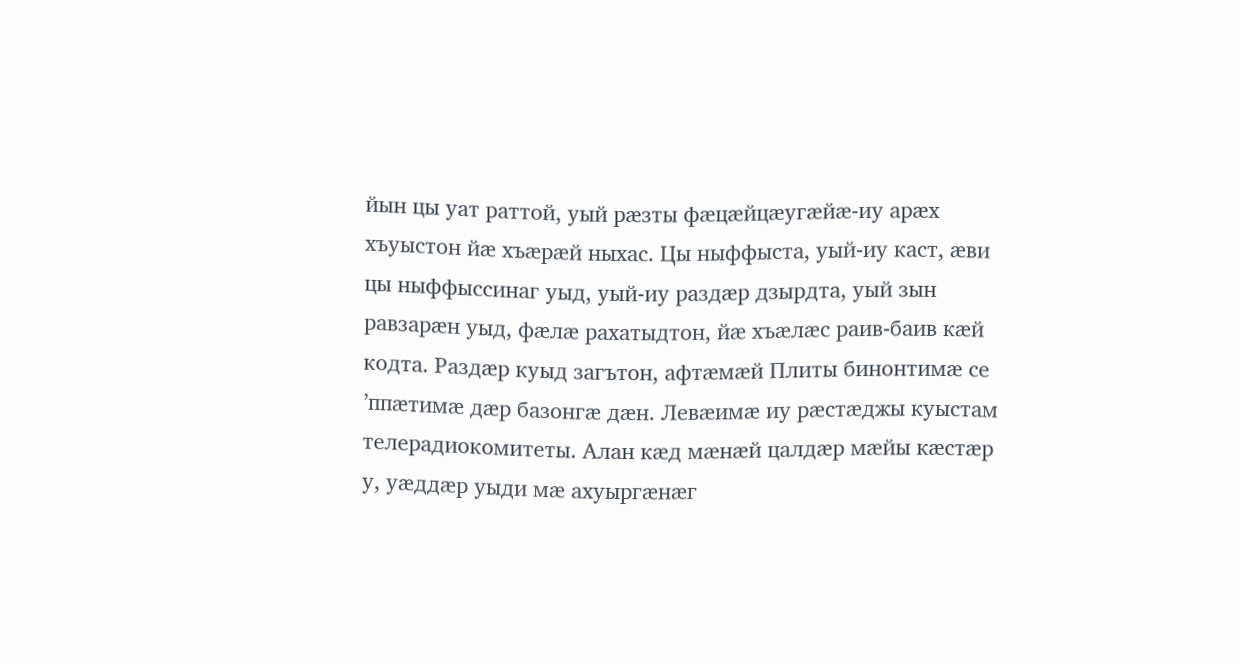йын цы уат раттой, уый рæзты фæцæйцæугæйæ-иу арæх хъуыстон йæ хъæрæй ныхас. Цы ныффыста, уый-иу каст, æви цы ныффыссинаг уыд, уый-иу раздæр дзырдта, уый зын равзарæн уыд, фæлæ рахатыдтон, йæ хъæлæс раив-баив кæй кодта. Раздæр куыд загътон, афтæмæй Плиты бинонтимæ се ’ппæтимæ дæр базонгæ дæн. Левæимæ иу рæстæджы куыстам телерадиокомитеты. Алан кæд мæнæй цалдæр мæйы кæстæр у, уæддæр уыди мæ ахуыргæнæг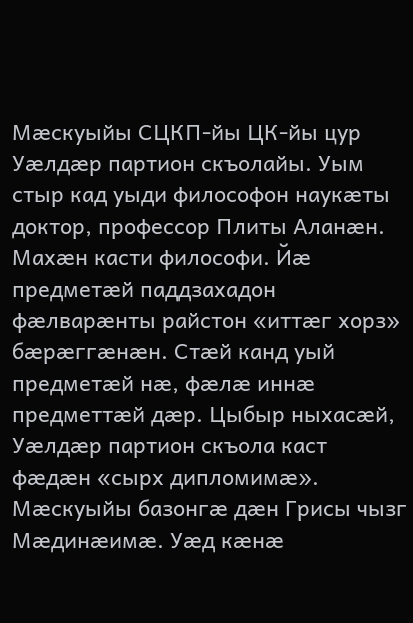Мæскуыйы СЦКП-йы ЦК-йы цур Уæлдæр партион скъолайы. Уым стыр кад уыди философон наукæты доктор, профессор Плиты Аланæн. Махæн касти философи. Йæ предметæй паддзахадон фæлварæнты райстон «иттæг хорз» бæрæггæнæн. Стæй канд уый предметæй нæ, фæлæ иннæ предметтæй дæр. Цыбыр ныхасæй, Уæлдæр партион скъола каст фæдæн «сырх дипломимæ». Мæскуыйы базонгæ дæн Грисы чызг Мæдинæимæ. Уæд кæнæ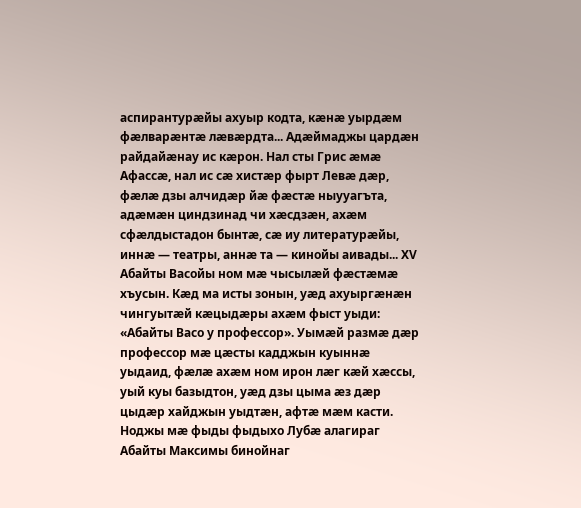аспирантурæйы ахуыр кодта, кæнæ уырдæм фæлварæнтæ лæвæрдта... Адæймаджы цардæн райдайæнау ис кæрон. Нал сты Грис æмæ Афассæ, нал ис сæ хистæр фырт Левæ дæр, фæлæ дзы алчидæр йæ фæстæ ныууагъта, адæмæн циндзинад чи хæсдзæн, ахæм сфæлдыстадон бынтæ, сæ иу литературæйы, иннæ — театры, аннæ та — кинойы аивады... XV Абайты Васойы ном мæ чысылæй фæстæмæ хъусын. Кæд ма исты зонын, уæд ахуыргæнæн чингуытæй кæцыдæры ахæм фыст уыди: «Абайты Васо у профессор». Уымæй размæ дæр профессор мæ цæсты кадджын куыннæ уыдаид, фæлæ ахæм ном ирон лæг кæй хæссы, уый куы базыдтон, уæд дзы цыма æз дæр цыдæр хайджын уыдтæн, афтæ мæм касти. Ноджы мæ фыды фыдыхо Лубæ алагираг Абайты Максимы бинойнаг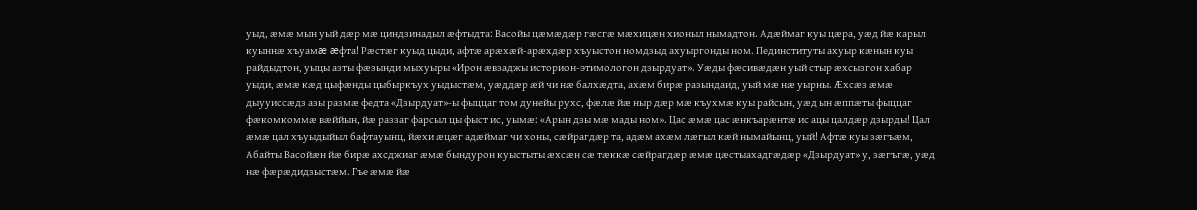уыд, æмæ мын уый дæр мæ циндзинадыл æфтыдта: Васойы цæмæдæр гæсгæ мæхицæн хионыл нымадтон. Адæймаг куы цæра, уæд йæ карыл куыннæ хъуамæ æфта! Рæстæг куыд цыди, афтæ арæхæй-арæхдæр хъуыстон номдзыд ахуыргонды ном. Пединституты ахуыр кæнын куы райдыдтон, уыцы азты фæзынди мыхуыры «Ирон æвзаджы историон-этимологон дзырдуат». Уæды фæсивæдæн уый стыр æхсызгон хабар уыди, æмæ кæд цыфæнды цыбыркъух уыдыстæм, уæддæр æй чи нæ балхæдта, ахæм бирæ разындаид, уый мæ нæ уырны. Æхсæз æмæ дыууиссæдз азы размæ федта «Дзырдуат»-ы фыццаг том дунейы рухс, фæлæ йæ ныр дæр мæ къухмæ куы райсын, уæд ын æппæты фыццаг фæкомкоммæ вæййын, йæ раззаг фарсыл цы фыст ис, уымæ: «Арын дзы мæ мады ном». Цас æмæ цас æнкъарæнтæ ис ацы цалдæр дзырды! Цал æмæ цал хъуыдыйыл бафтауынц, йæхи æцæг адæймаг чи хоны, сæйрагдæр та, адæм ахæм лæгыл кæй нымайынц, уый! Афтæ куы зæгъæм, Абайты Васойæн йæ бирæ ахсджиаг æмæ бындурон куыстыты æхсæн сæ тæккæ сæйрагдæр æмæ цæстыахадгæдæр «Дзырдуат» у, зæгъгæ, уæд нæ фæрæдидзыстæм. Гъе æмæ йæ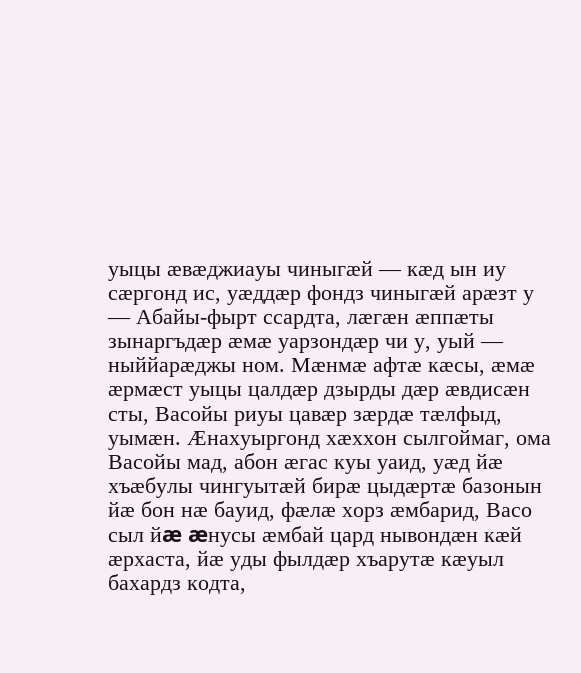уыцы æвæджиауы чиныгæй — кæд ын иу сæргонд ис, уæддæр фондз чиныгæй арæзт у — Абайы-фырт ссардта, лæгæн æппæты зынаргъдæр æмæ уарзондæр чи у, уый — ныййарæджы ном. Мæнмæ афтæ кæсы, æмæ æрмæст уыцы цалдæр дзырды дæр æвдисæн сты, Васойы риуы цавæр зæрдæ тæлфыд, уымæн. Æнахуыргонд хæххон сылгоймаг, ома Васойы мад, абон æгас куы уаид, уæд йæ хъæбулы чингуытæй бирæ цыдæртæ базонын йæ бон нæ бауид, фæлæ хорз æмбарид, Васо сыл йæ æнусы æмбай цард нывондæн кæй æрхаста, йæ уды фылдæр хъарутæ кæуыл бахардз кодта,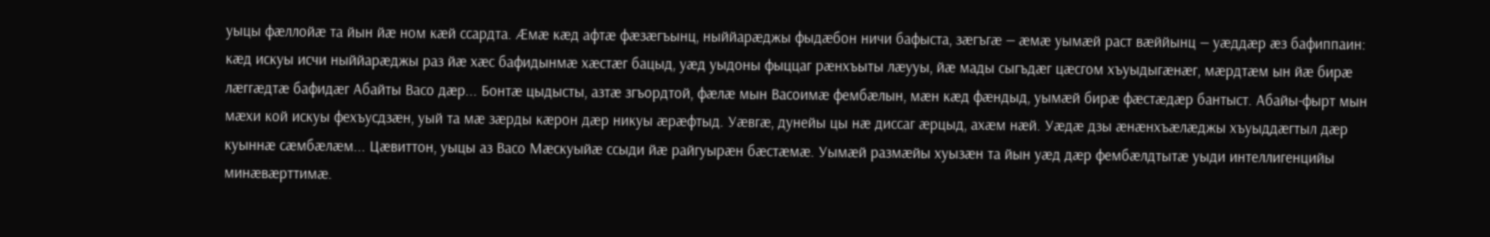уыцы фæллойæ та йын йæ ном кæй ссардта. Æмæ кæд афтæ фæзæгъынц, ныййарæджы фыдæбон ничи бафыста, зæгъгæ — æмæ уымæй раст вæййынц — уæддæр æз бафиппаин: кæд искуы исчи ныййарæджы раз йæ хæс бафидынмæ хæстæг бацыд, уæд уыдоны фыццаг рæнхъыты лæууы, йæ мады сыгъдæг цæсгом хъуыдыгæнæг, мæрдтæм ын йæ бирæ лæггæдтæ бафидæг Абайты Васо дæр... Бонтæ цыдысты, азтæ згъордтой, фæлæ мын Васоимæ фембæлын, мæн кæд фæндыд, уымæй бирæ фæстæдæр бантыст. Абайы-фырт мын мæхи кой искуы фехъусдзæн, уый та мæ зæрды кæрон дæр никуы æрæфтыд. Уæвгæ, дунейы цы нæ диссаг æрцыд, ахæм нæй. Уæдæ дзы æнæнхъæлæджы хъуыддæгтыл дæр куыннæ сæмбæлæм... Цæвиттон, уыцы аз Васо Мæскуыйæ ссыди йæ райгуырæн бæстæмæ. Уымæй размæйы хуызæн та йын уæд дæр фембæлдтытæ уыди интеллигенцийы минæвæрттимæ.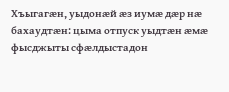Хъыгагæн, уыдонæй æз иумæ дæр нæ бахаудтæн: цыма отпуск уыдтæн æмæ фысджыты сфæлдыстадон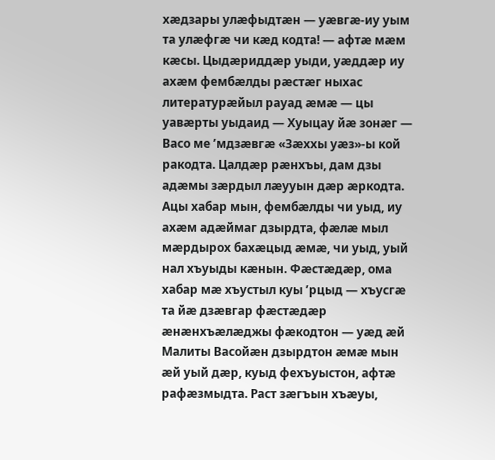хæдзары улæфыдтæн — уæвгæ-иу уым та улæфгæ чи кæд кодта! — афтæ мæм кæсы. Цыдæриддæр уыди, уæддæр иу ахæм фембæлды рæстæг ныхас литературæйыл рауад æмæ — цы уавæрты уыдаид — Хуыцау йæ зонæг — Васо ме ’мдзæвгæ «Зæххы уæз»-ы кой ракодта. Цалдæр рæнхъы, дам дзы адæмы зæрдыл лæууын дæр æркодта. Ацы хабар мын, фембæлды чи уыд, иу ахæм адæймаг дзырдта, фæлæ мыл мæрдырох бахæцыд æмæ, чи уыд, уый нал хъуыды кæнын. Фæстæдæр, ома хабар мæ хъустыл куы ’рцыд — хъусгæ та йæ дзæвгар фæстæдæр æнæнхъæлæджы фæкодтон — уæд æй Малиты Васойæн дзырдтон æмæ мын æй уый дæр, куыд фехъуыстон, афтæ рафæзмыдта. Раст зæгъын хъæуы,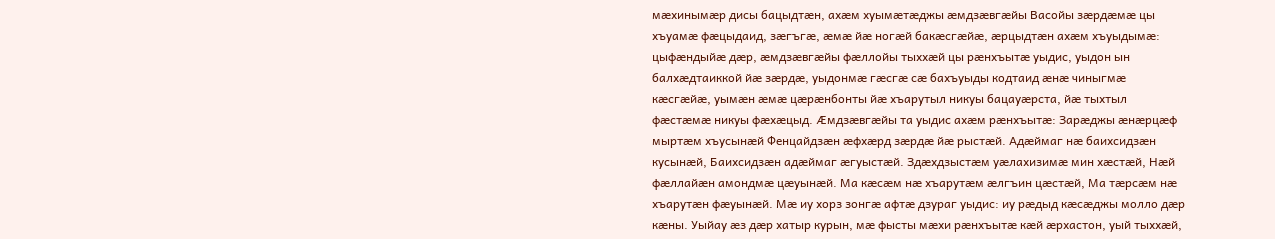мæхинымæр дисы бацыдтæн, ахæм хуымæтæджы æмдзæвгæйы Васойы зæрдæмæ цы хъуамæ фæцыдаид, зæгъгæ, æмæ йæ ногæй бакæсгæйæ, æрцыдтæн ахæм хъуыдымæ: цыфæндыйæ дæр, æмдзæвгæйы фæллойы тыххæй цы рæнхъытæ уыдис, уыдон ын балхæдтаиккой йæ зæрдæ, уыдонмæ гæсгæ сæ бахъуыды кодтаид æнæ чиныгмæ кæсгæйæ, уымæн æмæ цæрæнбонты йæ хъарутыл никуы бацауæрста, йæ тыхтыл фæстæмæ никуы фæхæцыд. Æмдзæвгæйы та уыдис ахæм рæнхъытæ: Зарæджы æнæрцæф мыртæм хъусынæй Фенцайдзæн æфхæрд зæрдæ йæ рыстæй. Адæймаг нæ баихсидзæн кусынæй, Баихсидзæн адæймаг æгуыстæй. Здæхдзыстæм уæлахизимæ мин хæстæй, Нæй фæллайæн амондмæ цæуынæй. Ма кæсæм нæ хъарутæм æлгъин цæстæй, Ма тæрсæм нæ хъарутæн фæуынæй. Мæ иу хорз зонгæ афтæ дзураг уыдис: иу рæдыд кæсæджы молло дæр кæны. Уыйау æз дæр хатыр курын, мæ фысты мæхи рæнхъытæ кæй æрхастон, уый тыххæй,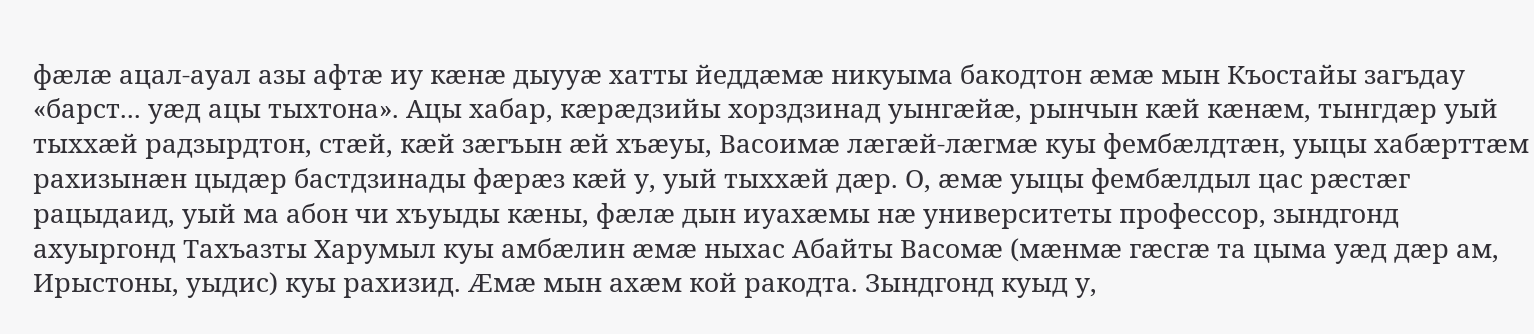фæлæ ацал-ауал азы афтæ иу кæнæ дыууæ хатты йеддæмæ никуыма бакодтон æмæ мын Къостайы загъдау «барст... уæд ацы тыхтона». Ацы хабар, кæрæдзийы хорздзинад уынгæйæ, рынчын кæй кæнæм, тынгдæр уый тыххæй радзырдтон, стæй, кæй зæгъын æй хъæуы, Васоимæ лæгæй-лæгмæ куы фембæлдтæн, уыцы хабæрттæм рахизынæн цыдæр бастдзинады фæрæз кæй у, уый тыххæй дæр. О, æмæ уыцы фембæлдыл цас рæстæг рацыдаид, уый ма абон чи хъуыды кæны, фæлæ дын иуахæмы нæ университеты профессор, зындгонд ахуыргонд Тахъазты Харумыл куы амбæлин æмæ ныхас Абайты Васомæ (мæнмæ гæсгæ та цыма уæд дæр ам, Ирыстоны, уыдис) куы рахизид. Æмæ мын ахæм кой ракодта. Зындгонд куыд у,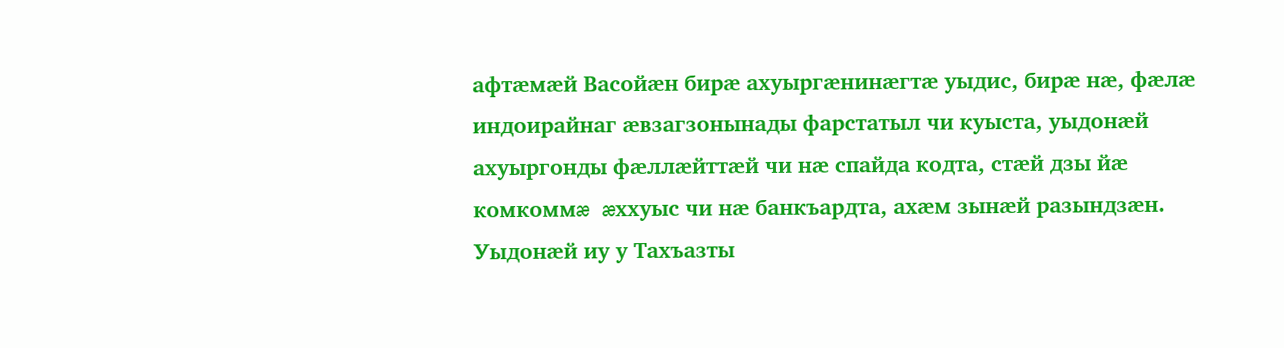афтæмæй Васойæн бирæ ахуыргæнинæгтæ уыдис, бирæ нæ, фæлæ индоирайнаг æвзагзонынады фарстатыл чи куыста, уыдонæй ахуыргонды фæллæйттæй чи нæ спайда кодта, стæй дзы йæ комкоммæ æххуыс чи нæ банкъардта, ахæм зынæй разындзæн. Уыдонæй иу у Тахъазты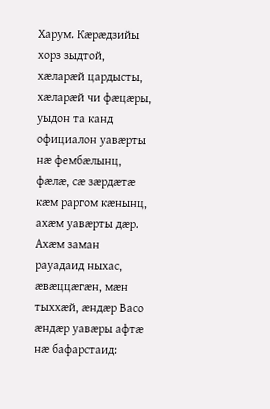Харум. Кæрæдзийы хорз зыдтой, хæларæй цардысты, хæларæй чи фæцæры, уыдон та канд официалон уавæрты нæ фембæлынц, фæлæ, сæ зæрдæтæ кæм раргом кæнынц, ахæм уавæрты дæр. Ахæм заман рауадаид ныхас, æвæццæгæн, мæн тыххæй, æндæр Васо æндæр уавæры афтæ нæ бафарстаид: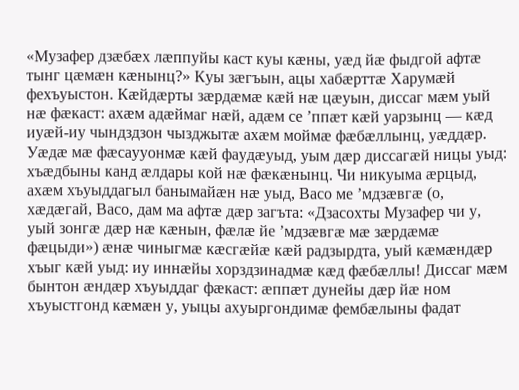«Музафер дзæбæх лæппуйы каст куы кæны, уæд йæ фыдгой афтæ тынг цæмæн кæнынц?» Куы зæгъын, ацы хабæрттæ Харумæй фехъуыстон. Кæйдæрты зæрдæмæ кæй нæ цæуын, диссаг мæм уый нæ фæкаст: ахæм адæймаг нæй, адæм се ’ппæт кæй уарзынц — кæд иуæй-иу чындздзон чызджытæ ахæм моймæ фæбæллынц, уæддæр. Уæдæ мæ фæсаууонмæ кæй фаудæуыд, уым дæр диссагæй ницы уыд: хъæдбыны канд æлдары кой нæ фæкæнынц. Чи никуыма æрцыд, ахæм хъуыддагыл банымайæн нæ уыд, Васо ме ’мдзæвгæ (о, хæдæгай, Васо, дам ма афтæ дæр загъта: «Дзасохты Музафер чи у, уый зонгæ дæр нæ кæнын, фæлæ йе ’мдзæвгæ мæ зæрдæмæ фæцыди») æнæ чиныгмæ кæсгæйæ кæй радзырдта, уый кæмæндæр хъыг кæй уыд: иу иннæйы хорздзинадмæ кæд фæбæллы! Диссаг мæм бынтон æндæр хъуыддаг фæкаст: æппæт дунейы дæр йæ ном хъуыстгонд кæмæн у, уыцы ахуыргондимæ фембæлыны фадат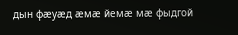дын фæуæд æмæ йемæ мæ фыдгой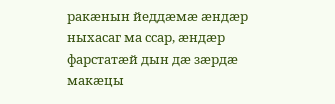ракæнын йеддæмæ æндæр ныхасаг ма ссар, æндæр фарстатæй дын дæ зæрдæ макæцы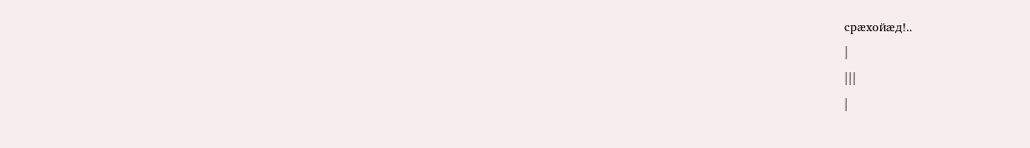срæхойæд!..
|
|||
|